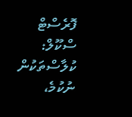ފޮރެސްޓް ސްކޫލް: ކުލާސްތަކުން ނުކުމެ،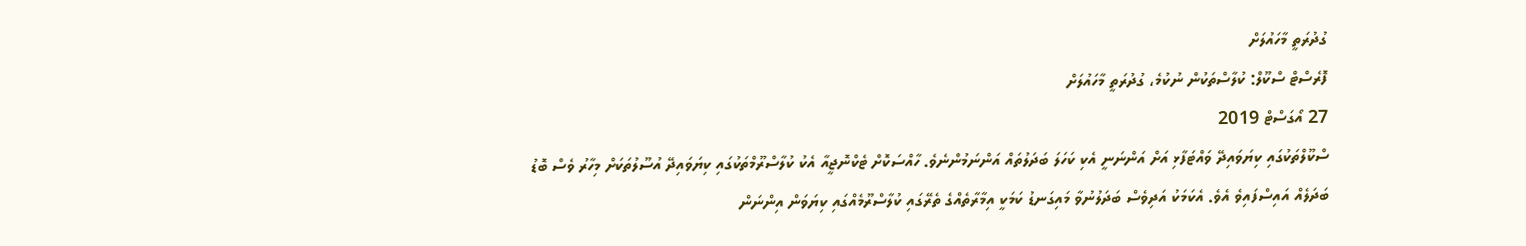ގުދުރަތީ މާހައުލަށް
ފޮރެސްޓް ސްކޫލް: ކުލާސްތަކުން ނުކުމެ، ގުދުރަތީ މާހައުލަށް
27 އޯގަސްޓް 2019
ސްކޫލްތަކުގައި ކިޔަވައިދޭ ވައްޓަފާޅި އަށް އަންނަނީ އެކި ކަހަލަ ބަދަލުތައް އަންނަމުންނެވެ. ހާއްސަކޮށް ޓެކްނޮޖީއާ އެކު ކުލާސްރޫމްތަކުގައި ކިޔަވައިދޭ އުސޫލުތަކަށް މިހާރު ވެސް ބޮޑު ބަދަލެއް އައިސްފައިވެ އެވެ. އެކަމަކު އަދިވެސް ބަދަލުނުވާ މައިގަނޑު ކަމަކީ އިމާރާތެއްގެ ތެރޭގައި ކުލާސްރޫމެއްގައި ކިޔަވަން އިންނަން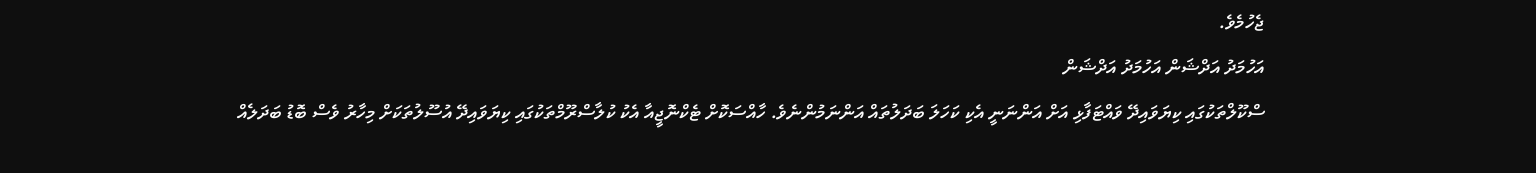ޖެހުމެވެ.
އަހުމަދު އަދްޝަން އަހުމަދު އަދްޝަން
ސްކޫލްތަކުގައި ކިޔަވައިދޭ ވައްޓަފާޅި އަށް އަންނަނީ އެކި ކަހަލަ ބަދަލުތައް އަންނަމުންނެވެ. ހާއްސަކޮށް ޓެކްނޮޖީއާ އެކު ކުލާސްރޫމްތަކުގައި ކިޔަވައިދޭ އުސޫލުތަކަށް މިހާރު ވެސް ބޮޑު ބަދަލެއް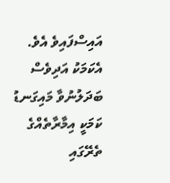އައިސްފައިވެ އެވެ. އެކަމަކު އަދިވެސް ބަދަލުނުވާ މައިގަނޑު ކަމަކީ އިމާރާތެއްގެ ތެރޭގައި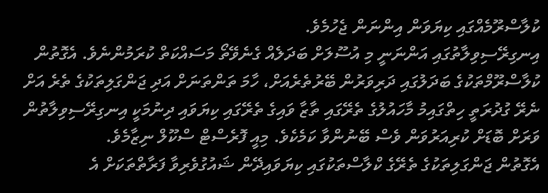ކުލާސްރޫމެއްގައި ކިޔަވަން އިންނަން ޖެހުމެވެ.
އިނގިރޭސިވިލާތުގައި އަންނަނީ މި އުސޫލަށް ބަދަލެއް ގެނެވޭތޯ މަސައްކަތް ކުރަމުންނެވެ. އެގޮތުން ކުލާސްރޫމްތަކުގެ ބަދަލުގައި ދަރިވަރުން ބޭރުތެރެއަށް، ހާމަ ތަންތަނަށް އަދި ޖަންގަލިތަކުގެ ތެރެ އަށް ނެރޭ ގުދުރަތީ ހިތްގައިމު މާހައުލުގެ ތެރޭގައި ތާޒާ ވައިގެ ތެރޭގައި ކިޔަވައި ދިނުމަކީ އިނގިރޭސިވިލާތުން ވަރަށް ބޮޑަށް ކުރިއަރުވަން ވެސް ބޭނުންވާ ކަމެކެވެ. މިއީ ފޮރެސްޓް ސްކޫލް ނިޒާމެވެ.
އެގޮތުން ޖަންގަލިތަކުގެ ތެރޭގެ ކްލާސްތަކުގައި ކިޔަވައިދޭން ޝައުގުވެރިވާ ފަރާތްތަކަށް އެ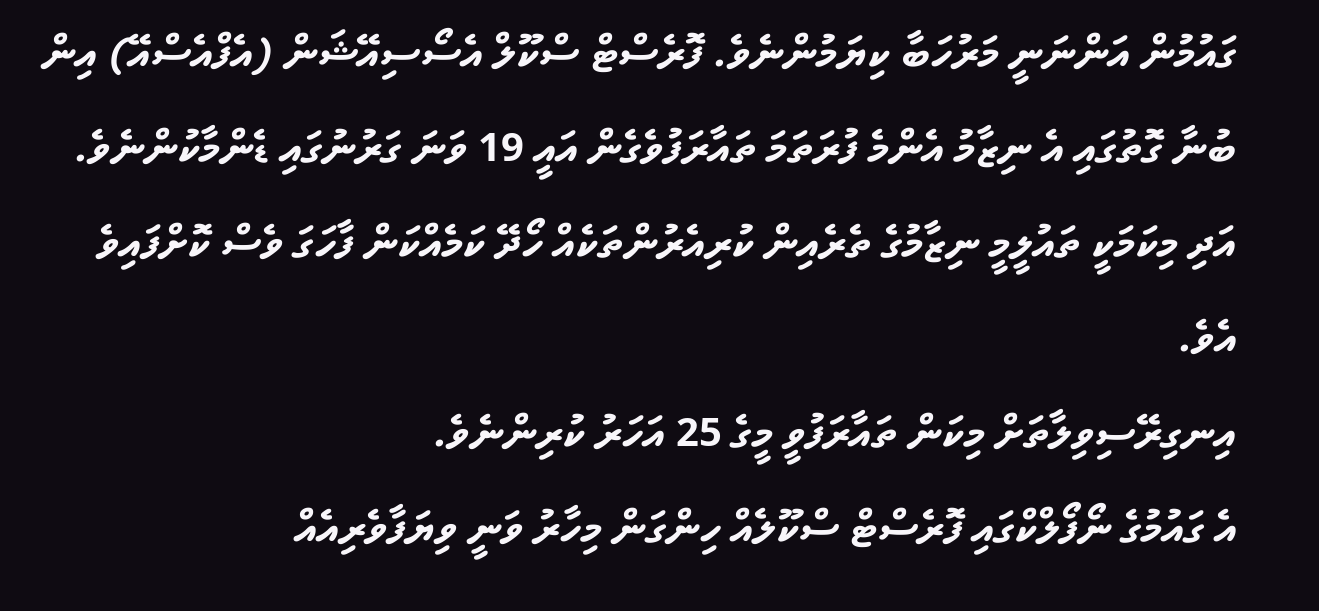ގައުމުން އަންނަނީ މަރުހަބާ ކިޔަމުންނެވެ. ފޮރެސްޓް ސްކޫލް އެސޯސިއޭޝަން (އެފްއެސްއޭ) އިން ބުނާ ގޮތުގައި އެ ނިޒާމު އެންމެ ފުރަތަމަ ތައާރަފުވެގެން އައީ 19 ވަނަ ގަރުނުގައި ޑެންމާކުންނެވެ. އަދި މިކަމަކީ ތައުލީމީ ނިޒާމުގެ ތެރެއިން ކުރިއެރުންތަކެއް ހޯދޭ ކަމެއްކަން ފާހަގަ ވެސް ކޮށްފައިވެ އެވެ.
އިނގިރޭސިވިލާތަށް މިކަން ތައާރަފުވީ މީގެ 25 އަހަރު ކުރިންނެވެ.
އެ ގައުމުގެ ނޯފޯލްކްގައި ފޮރެސްޓް ސްކޫލެއް ހިންގަން މިހާރު ވަނީ ވިޔަފާވެރިއެއް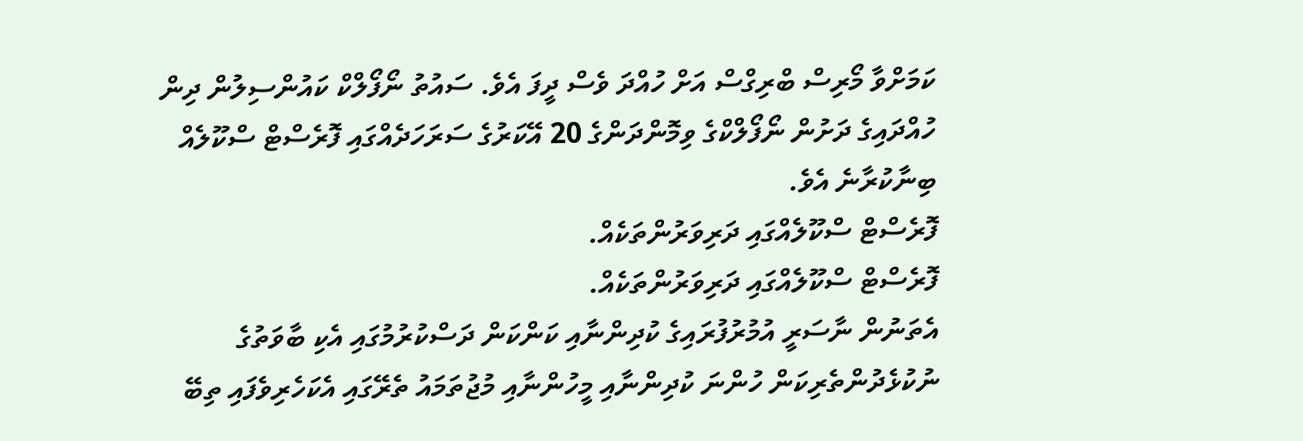ކަމަށްވާ މޯރިސް ބްރިގްސް އަށް ހުއްދަ ވެސް ދީފަ އެވެ. ސައުތު ނޯފޯލްކް ކައުންސިލުން ދިން ހުއްދައިގެ ދަށުން ނޯފޯލްކްގެ ވިމޮންދަންގެ 20 އޭކަރުގެ ސަރަހަދެއްގައި ފޮރެސްޓް ސްކޫލެއް ބިނާކުރާނެ އެވެ.
ފޮރެސްޓް ސްކޫލެއްގައި ދަރިވަރުންތަކެއް.
ފޮރެސްޓް ސްކޫލެއްގައި ދަރިވަރުންތަކެއް.
އެތަނުން ނާސަރީ އުމުރުފުރައިގެ ކުދިންނާއި ކަންކަން ދަސްކުރުމުގައި އެކި ބާވަތުގެ ނުކުޅެދުންތެރިކަން ހުންނަ ކުދިންނާއި މީހުންނާއި މުޖުތަމައު ތެރޭގައި އެކަހެރިވެފައި ތިބޭ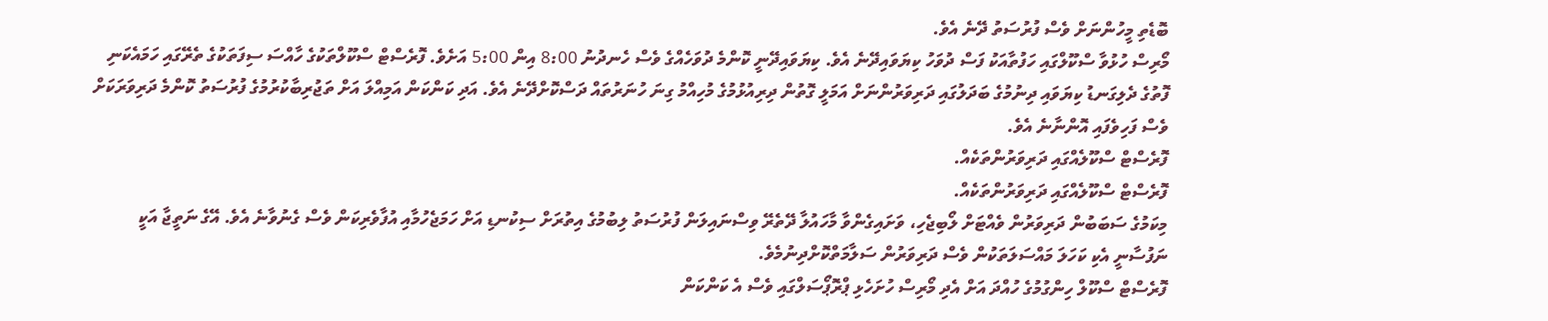ބޮޑެތި މީހުންނަށް ވެސް ފުރުސަތު ދޭނެ އެވެ.
މޯރިސް ހުޅުވާ ސްކޫލްގައި ހަފުތާއަކު ފަސް ދުވަހު ކިޔަވައިދޭނެ އެވެ. ކިޔަވައިދޭނީ ކޮންމެ ދުވަހެއްގެ ވެސް ހެނދުނު 8:00 އިން 5:00 އަށެވެ. ފޮރެސްޓް ސްކޫލްތަކުގެ ހާއްސަ ސިފަތަކުގެ ތެރޭގައި ހަމައެކަނި ފޮތުގެ ދެލިގަނޑު ކިޔަވައި ދިނުމުގެ ބަދަލުގައި ދަރިވަރުންނަށް އަމަލީ ގޮތުން ދިރިއުޅުމުގެ މުހިއްމު ގިނަ ހުނަރުތައް ދަސްކޮށްދޭނެ އެވެ. އަދި ކަންކަން އަމިއްލަ އަށް ތަޖުރިބާކުރުމުގެ ފުރުސަތު ކޮންމެ ދަރިވަރަކަށް ވެސް ފަހިވެފައި އޮންނާނެ އެވެ.
ފޮރެސްޓް ސްކޫލެއްގައި ދަރިވަރުންތަކެއް.
ފޮރެސްޓް ސްކޫލެއްގައި ދަރިވަރުންތަކެއް.
މިކަމުގެ ސަބަބުން ދަރިވަރުން ވެއްޓަށް ލޯބިޖެހި، ވަށައިގެންވާ މާހައުލާ ދޭތެރޭ ވިސްނައިލަން ފުރުސަތު ލިބުމުގެ އިތުރަށް ސިކުނޑި އަށް ހަމަޖެހުމާއި އުފާވެރިކަން ވެސް ގެނުވާނެ އެވެ. އޭގެ ނަތީޖާ އަކީ ނަފުސާނީ އެކި ކަހަލަ މައްސަލަތަކުން ވެސް ދަރިވަރުން ސަލާމަތްކޮށްދިނުމެވެ.
ފޮރެސްޓް ސްކޫލް ހިންގުމުގެ ހުއްދަ އަށް އެދި މޯރިސް ހުށަހެޅި ޕްރޮޕޯސަލްގައި ވެސް އެ ކަންކަން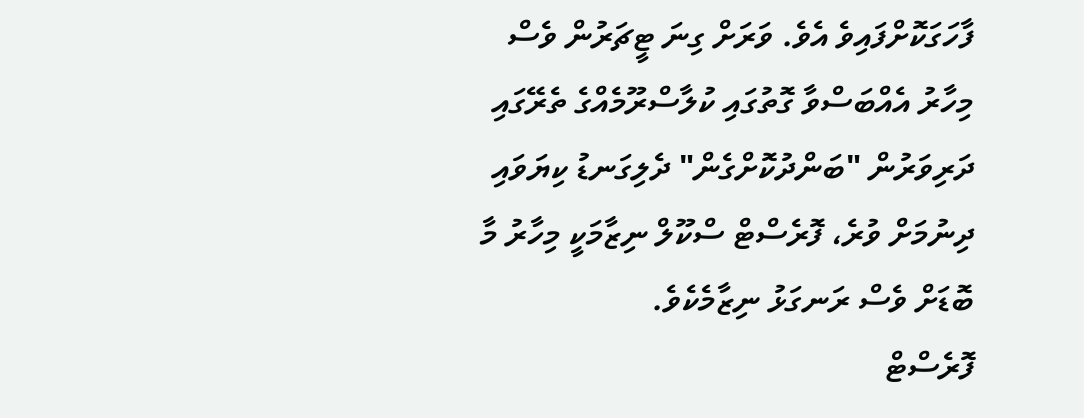ފާހަގަކޮށްފައިވެ އެވެ. ވަރަށް ގިނަ ޓީޗަރުން ވެސް މިހާރު އެއްބަސްވާ ގޮތުގައި ކުލާސްރޫމެއްގެ ތެރޭގައި ދަރިވަރުން "ބަންދުކޮށްގެން" ދެލިގަނޑު ކިޔަވައި ދިނުމަށް ވުރެ، ފޮރެސްޓް ސްކޫލް ނިޒާމަކީ މިހާރު މާ ބޮޑަށް ވެސް ރަނގަޅު ނިޒާމެކެވެ.
ފޮރެސްޓް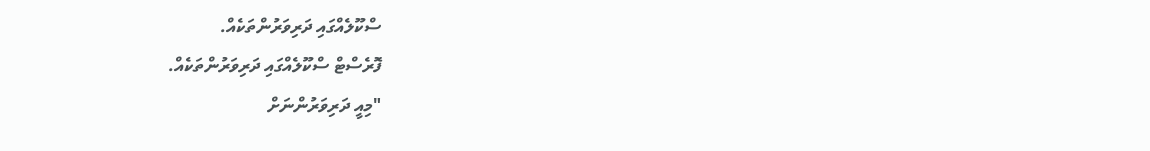ސްކޫލެއްގައި ދަރިވަރުންތަކެއް.
ފޮރެސްޓް ސްކޫލެއްގައި ދަރިވަރުންތަކެއް.
"މިއީ ދަރިވަރުންނަށް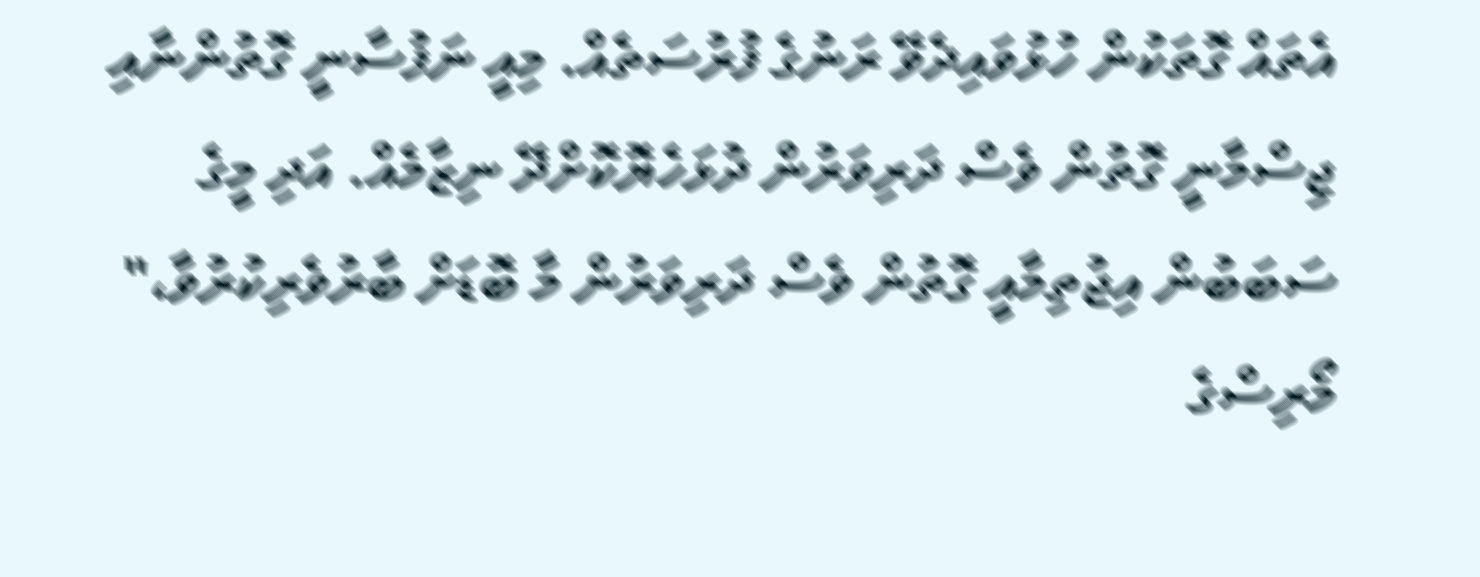އެތައް ގޮތަކުން ހުޅުވައިދެވޭ ރަނުގެ ފުރުސަތެއް. މިއީ ނަފުސާނީ ގޮތުންނާއި ޖިސްމާނީ ގޮތުން ވެސް ދަރިވަރުން ދުޅަހެޔޮކޮށްދޭ ނިޒާމެއް. އަދި މީގެ ސަބަބުން އިޖުތިމާއީ ގޮތުން ވެސް ދަރިވަރުން މާ ބޮޑަށް ބާރުވެރިކުރުވާ،" މޯރިސްގެ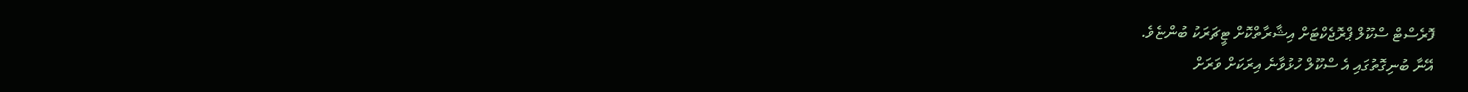ފޮރެސްޓް ސްކޫލް ޕްރޮޖެކްޓަށް އިޝާރާތްކޮށް ޓީޗަރަކު ބުންޏެވެ.
އޭނާ ބުނިގޮތުގައި އެ ސްކޫލް ހުޅުވާނެ އިރަކަށް ވަރަށް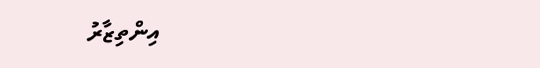އިންތިޒާރު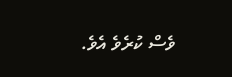ވެސް ކުރެވެ އެވެ.